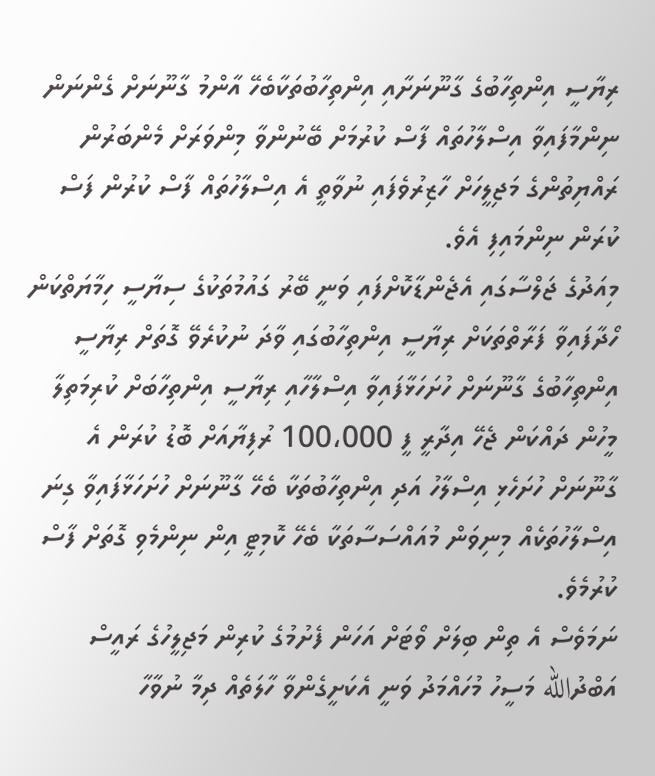ރިޔާސީ އިންތިހާބުގެ ގާނޫނަށާއި އިންތިހާބުތަކާބެހޭ އާންމު ގާނޫނަށް ގެންނަން ނިންމާފައިވާ އިސްލާހުތައް ފާސް ކުރުމަށް ބޭނުންވާ މިންވަރަށް މެންބަރުން ރައްޔިތުންގެ މަޖިލީހަށް ހާޒިރުވެފައި ނުވާތީ އެ އިސްލާހުތައް ފާސް ކުރުން ފަސް ކުރަން ނިންމައިފި އެވެ.
މިއަދުގެ ޖަލްސާގައި އެޖެންޑާކޮށްފައި ވަނީ ބޭރު ގައުމުތަކުގެ ސިޔާސީ ހިމާޔަތްކަން ހޯދާފައިވާ ފަރާތްތަކަށް ރިޔާސީ އިންތިހާބުގައި ވާދަ ނުކުރެވޭ ގޮތަށް ރިޔާސީ އިންތިހާބުގެ ގާނޫނަށް ހުށަހަޅާފައިވާ އިސްލާހާއި ރިޔާސީ އިންތިހާބަށް ކުރިމަތިލާ މީހުން ދައްކަން ޖެހޭ އިދާރީ ފީ 100،000 ރުފިޔާއަށް ބޮޑު ކުރަން އެ ގާނޫނަށް ހުށަހެޅި އިސްލާހު އަދި އިންތިހާބުތަކާ ބެހޭ ގާނޫނަށް ހުށަހަޅާފައިވާ ގިނަ އިސްލާހުތަކެއް މިނިވަން މުއައްސަސާތަކާ ބެހޭ ކޮމިޓީ އިން ނިންމެވި ގޮތަށް ފާސް ކުރުމެވެ.
ނަމަވެސް އެ ތިން ބިލަށް ވޯޓަށް އަހަން ފެށުމުގެ ކުރިން މަޖިލީހުގެ ރައީސް އަބްދުالله މަސީހު މުހައްމަދު ވަނީ އެކަށީގެންވާ ހާލަތެއް ދިމާ ނުވާހާ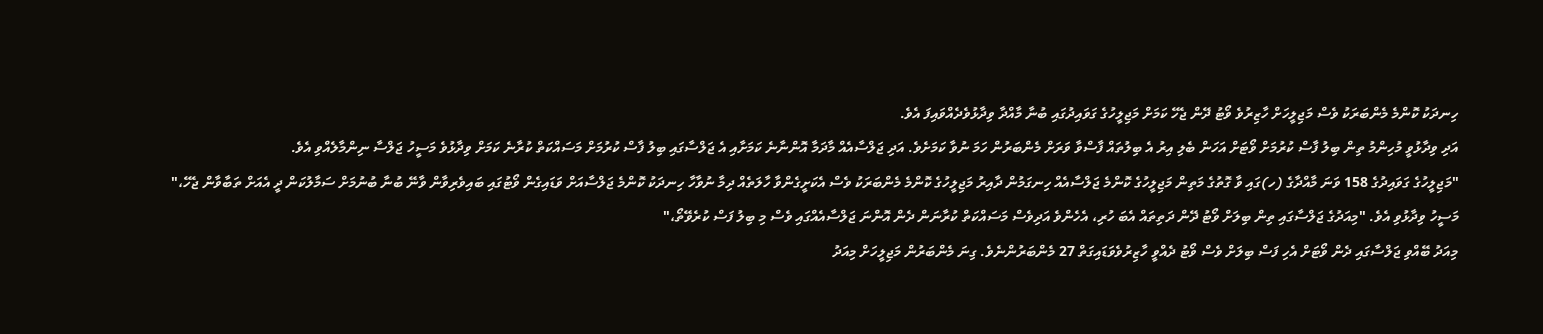ހިނދަކު ކޮންމެ މެންބަރަކު ވެސް މަޖިލީހަށް ހާޒިރުވެ ވޯޓު ދޭން ޖެހޭ ކަމަށް މަޖިލީހުގެ ގަވައިދުގައި ބުނާ މާއްދާ ވިދާޅުވެދެއްވައިފަ އެވެ.
އަދި ވިދާޅުވީ މުހިންމު ތިން ބިލު ފާސް ކުރުމަށް ވޯޓަށް އަހަން ބެލި އިރު އެ ބިލުތައް ފާސްވާ ވަރަށް މެންބަރުން ހަމަ ނުވާ ކަމަށެވެ. އަދި ޖަލްސާއެއް މާދަމާ އޮންނާނެ ކަމަށާއި އެ ޖަލްސާގައި ބިލު ފާސް ކުރުމަށް މަސައްކަތް ކުރާނެ ކަމަށް ވިދާޅުވެ މަސީހު ޖަލްސާ ނިންމާލެއްވި އެވެ.
"މަޖިލީހުގެ ގަވައިދުގެ 158 ވަނަ މާއްދާގެ (ހ)ގައި ވާ ގޮތުގެ މަތިން މަޖިލީހުގެ ކޮންމެ ޖަލްސާއެއް ހިނގަމުން ދާއިރު މަޖިލީހުގެ ކޮންމެ މެންބަރަކު ވެސް އެކަށީގެންވާ ހާލަތެއް ދިމާ ނުވާހާ ހިނދަކު ކޮންމެ ޖަލްސާއަށް ވަޑައިގެން ވޯޓުގައި ބައިވެރިވާން ވާނޭ ބުނާ ބުނުމަށް ސަމާލުކަން ދީ އެއަށް ތަބާވާން ޖެހޭ،" މަސީހު ވިދާޅުވި އެވެ. "މިއަދުގެ ޖަލްސާގައި ތިން ބިލަށް ވޯޓު ދޭން ދަތިތައް އެބަ ހުރި، އެހެންވެ އަދިވެސް މަސައްކަތް ކުރާނަން ދެން އޮންނަ ޖަލްސާއެއްގައި ވެސް މި ބިލު ފަސް ކުރެވޭތޯ،"
މިއަދު ބޭއްވި ޖަލްސާގައި ދެން ވޯޓަށް އެހި ފަސް ބިލަށް ވެސް ވޯޓު ދެއްވީ ހާޒިރުވެވަޑައިގަތް 27 މެންބަރުންނެވެ. ގިނަ މެންބަރުން މަޖިލީހަށް މިއަދު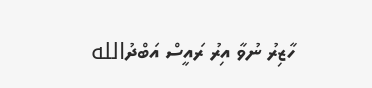ހާޒިރު ނުވާ އިރު ރައީސް އަބްދުالله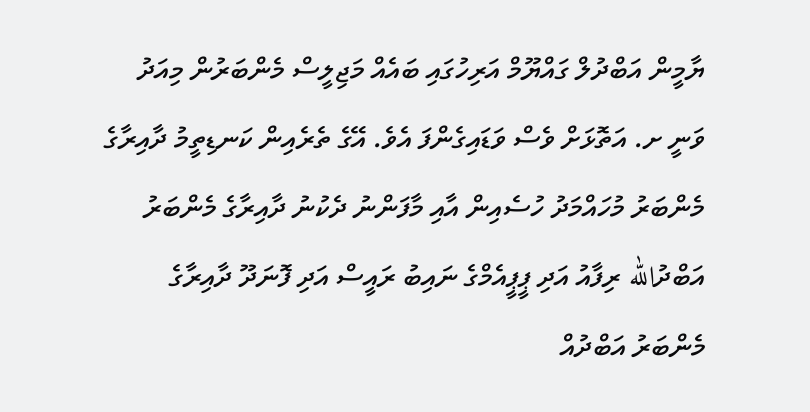ޔާމީން އަބްދުލް ގައްޔޫމް އަރިހުގައި ބައެއް މަޖިލީސް މެންބަރުން މިއަދު ވަނީ ށ. އަތޮޅަށް ވެސް ވަޑައިގެންފަ އެވެ. އޭގެ ތެރެއިން ކަނޑިތީމު ދާއިރާގެ މެންބަރު މުހައްމަދު ހުސެއިން އާއި މާފަންނު ދެކުނު ދާއިރާގެ މެންބަރު އަބްދުالله ރިފާއު އަދި ޕީޕީއެމްގެ ނައިބު ރައީސް އަދި ފޮނަދޫ ދާއިރާގެ މެންބަރު އަބްދުއް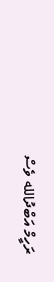ރަހީމް އަބްދުالله ވެސް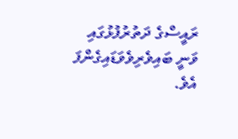ރައީސްގެ ދަތުރުފުޅުގައި ވަނީ ބައިވެރިވެވަޑައިގެންފަ އެވެ.